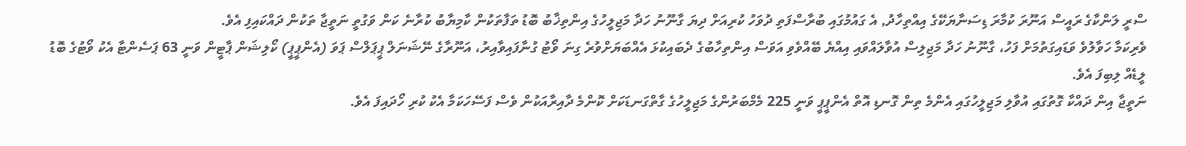ސްރީ ލަންކާގެ ރައީސް އަނޫރަ ކުމާރަ ޑިސަނާޔަކޭގެ އިއްތިހާދު, އެ ގައުމުގައި ބުރާސްފަތި ދުވަހު ކުރިއަށް ދިޔަ ގާނޫނު ހަދާ މަޖިލީހުގެ އިންތިޚާބު ބޮޑު ތަފާތަކުން ކާމިޔާބު ކުރާނެ ކަން ވަގުތީ ނަތީޖާ ތަކުން ދައްކައިފި އެވެ.
ވެރިކަމާ ހަވާލުވެ ވަޑައިގަތުމަށް ފަހު، ގާނޫނު ހަދާ މަޖިލިސް އުވާލައްވައި އިއްޔެ ބޭއްވެވި އަވަސް އިންތިހާބުގެ ދެބައިކުޅަ އެއްބަޔަށްވުރެ ގިނަ ވޯޓު ގުނާފައިވާއިރު، އަނޫރާގެ ނޭޝަނަލް ޕީޕަލްސް ޕަވަ (އެންޕީޕީ) ކޯލިޝަން ޕާޓީން ވަނީ 63 ޕަސެންޓާ އެކު ވޯޓުގެ ބޮޑު ލީޑެއް ލިބިފަ އެވެ.
ނަތީޖާ އިން ދައްކާ ގޮތުގައި އުވާލި މަޖިލީހުގައި އެންމެ ތިން ގޮނޑި އޮތް އެންޕީޕީ ވަނީ 225 މެމްބަރުންގެ މަޖިލީހުގެ ގާތްގަނޑަކަށް ކޮންމެ ދާއިރާއަކުން ވެސް ފަސޭހަކަމާ އެކު ކުރި ހޯދައިފަ އެވެ.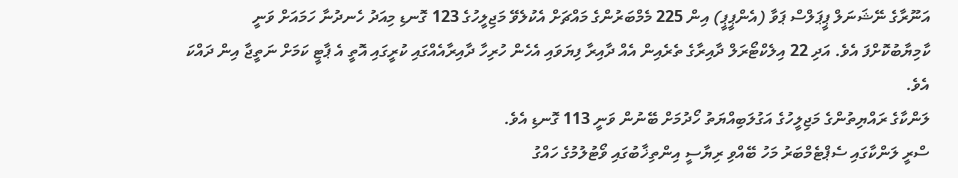އަނޫރާގެ ނޭޝަނަލް ޕީޕަލްސް ޕަވާ (އެންޕީޕީ) އިން 225 މެމްބަރުންގެ މައްޗަށް އެކުލެވޭ މަޖިލީހުގެ 123 ގޮނޑި މިއަދު ހެނދުނާ ހަމައަށް ވަނީ ކާމިޔާބުކޮށްފަ އެވެ. އަދި 22 އިލެކްޓޯރަލް ދާއިރާގެ ތެރެއިން އެއް ދާއިރާ ފިޔަވައި އެހެން ހުރިހާ ދާއިރާއެއްގައި ކުރީގައި އޮތީ އެ ޕާޓީ ކަމަށް ނަތީޖާ އިން ދައްކަ އެވެ.
ލަންކާގެ ރައްޔިތުންގެ މަޖިލީހުގެ އަގުލަބިއްޔަތު ހޯދުމަށް ބޭނުން ވަނީ 113 ގޮނޑި އެވެ.
ސްރީ ލަންކާގައި ސެޕްޓެމްބަރު މަހު ބޭއްވި ރިޔާސީ އިންތިޚާބުގައި ވޯޓުލުމުގެ ހައްގު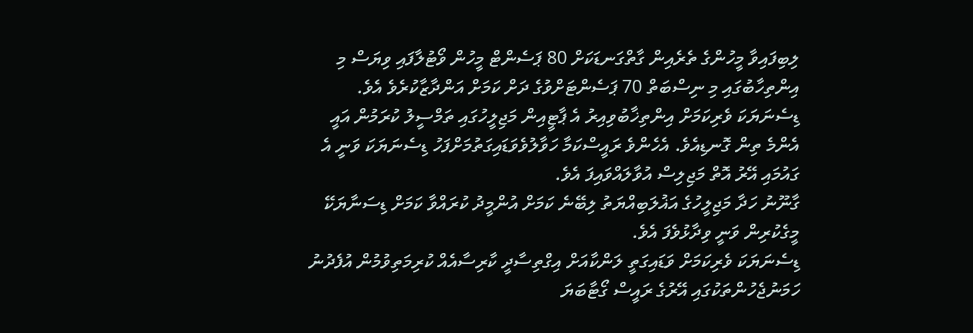ލިބިފައިވާ މީހުންގެ ތެރެއިން ގާތްގަނޑަކަށް 80 ޕަސެންޓް މީހުން ވޯޓުލާފައި ވިޔަސް މި އިންތިހާބުގައި މި ނިސްބަތް 70 ޕަސެންޓަށްވުގެ ދަށް ކަމަށް އަންދާޒާކުރެވެ އެވެ.
ޑިސެނަޔަކަ ވެރިކަމަށް އިންތިޚާބުވިއިރު އެ ޕާޓީއިން މަޖިލީހުގައި ތަމްސީލު ކުރަމުން އައީ އެންމެ ތިން ގޮނޑިއެވެ. އެހެންވެ ރައީސްކަމާ ހަވާލުވެވަޑައިގަތުމަށްފަހު ޑިސެނަޔަކަ ވަނީ އެ ގައުމައި އޭރު އޮތް މަޖިލިސް އުވާލައްވައިފަ އެވެ.
ގާނޫނު ހަދާ މަޖިލީހުގެ އަޣުލަބިއްޔަތު ލިބޭނެ ކަމަށް އުންމީދު ކުރައްވާ ކަމަށް ޑިސަނާޔަކޭ މީގެކުރިން ވަނީ ވިދާޅުވެފަ އެވެ.
ޑިސެނަޔަކަ ވެރިކަމަށް ވަޑައިގަތީ ލަންކާއަށް އިގްތިސާދީ ކާރިސާއެއް ކުރިމަތިވުމުން އުފެދުނު ހަމަނުޖެހުންތަކުގައި އޭރުގެ ރައީސް ގޯޓާބަޔަ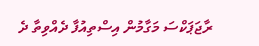ރާޖަޕަކްސަ މަގާމުން އިސްތިއުފާ ދެއްވިތާ ދެ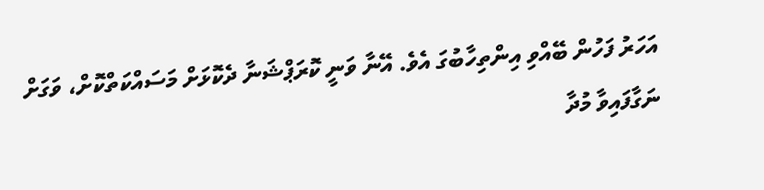އަހަރު ފަހުން ބޭއްވި އިންތިހާބުގަ އެވެ. އޭނާ ވަނީ ކޮރަޕްޝަނާ ދެކޮޅަށް މަސައްކަތްކޮށް، ވަގަށް ނަގާފައިވާ މުދާ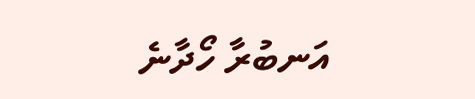އަނބުރާ ހޯދާނެ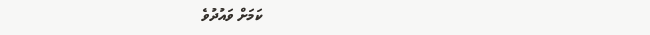ކަމަށް ވައުދުވެ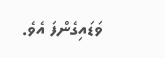ވަޑައިގެންފަ އެވެ.